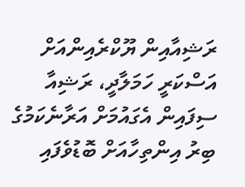ރަޝިއާއިން ޔޫކްރެއިންއަށް އަސްކަރީ ހަމަލާދީ، ރަޝިއާ ސިފައިން އެގައުމަށް އަރާނެކަމުގެ ބިރު އިންތިހާއަށް ބޮޑުވެފައި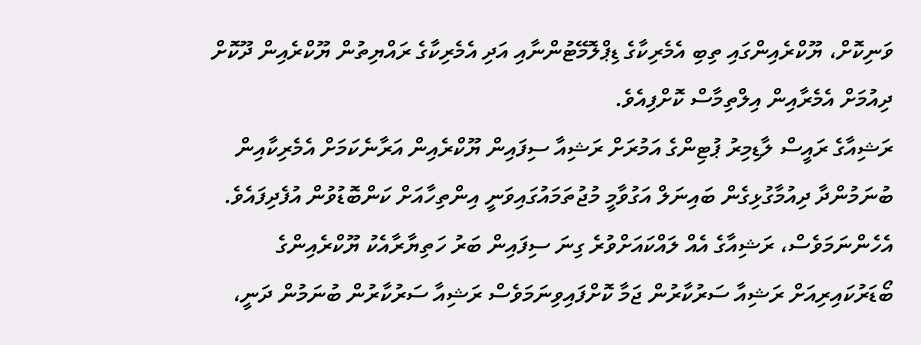ވަނިކޮށް، ޔޫކްރެއިންގައި ތިބި އެމެރިކާގެ ޑިޕްލޮމޭޓުންނާއި އަދި އެމެރިކާގެ ރައްޔިތުން ޔޫކްރެއިން ދޫކޮށް ދިއުމަށް އެމެރާއިން އިލްތިމާސް ކޮށްފިއެވެ.
ރަޝިއާގެ ރައީސް ލާޑިމިރު ޕުޓިންގެ އަމުރަށް ރަޝިއާ ސިފައިން ޔޫކްރެއިން އަރާނެކަމަށް އެމެރިކާއިން ބުނަމުންދާ ދިއުމާގުޅިގެން ބައިނަލް އަގުވާމީ މުޖުތަމައުގައިވަނީ އިންތިހާއަށް ކަންބޮޑުވުން އުފެދިފައެވެ.
އެހެންނަމަވެސް، ރަޝިއާގެ އެއް ލައްކައަށްވުރެ ގިނަ ސިފައިން ބަރު ހަތިޔާރާއެކު ޔޫކްރެއިންގެ ބޯޑަރުކައިރިއަށް ރަޝިއާ ސަރުކާރުން ޖަމާ ކޮށްފައިވިނަމަވެސް ރަޝިއާ ސަރުކާރުން ބުނަމުން ދަނީ،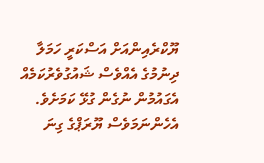ޔޫކްރެއިންއަށް އަސްކަރީ ހަމަލާ ދިނުމުގެ އެއްވެސް ޝައުގުވެރުކަމެއް އެގައުމުން ނުގެން ގުޅޭ ކަމަށެވެ.
އެހެންނަމަވެސް ޔޫރަޕްގެ ގިނަ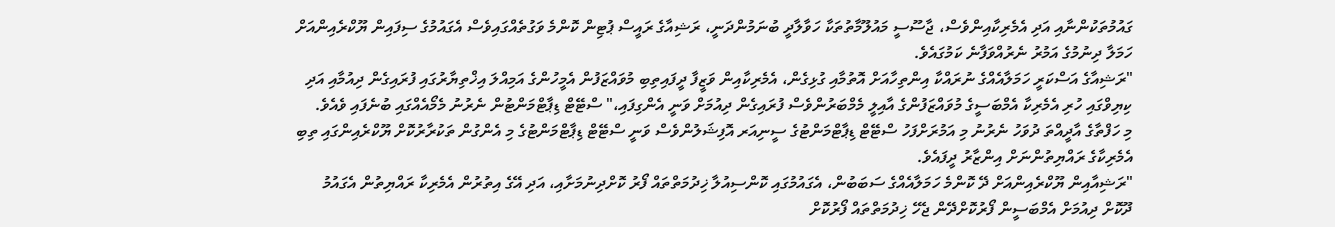ގައުމުތަކުންނާއި އަދި އެމެރިކާއިންވެސް، ޖާސޫސީ މައުލޫމާތުތަކާ ހަވާލާދީ ބުނަމުންދަނީ، ރަޝިއާގެ ރައީސް ޕުޓިން ކޮންމެ ވަގުތެއްގައިވެސް އެގައުމުގެ ސިފައިން ޔޫކްރެއިންއަށް ހަމަލާ ދިނުމުގެ އަމުރު ނެރުއްވަފާނެ ކަމުގައެވެ.
"ރަޝިއާގެ އަސްކަރީ ހަމަލާއެއްގެ ނުރައްކާ އިންތިހާއަށް އޮތުމާއި ގުޅިގެން، އެމެރިކާއިން ވަޒީފާ ދީފައިތިބި މުވައްޒަފުން އެމީހުންގެ އަމިއްލަ އިޚްތިޔާރުގައި ފުރައިގެން ދިއުމާއި އަދި ކިޔިވްގައި ހުރި އެމެރިކާ އެމްބަސީގެ މުވައްޒަފުންގެ އާއިލީ މެމްބަރުންވެސް ފުރައިގެން ދިއުމަށް ވަނީ އެންގިފައި،" ސްޓޭޓް ޑިޕާޓްމަންޓުން ނެރުނު މެމޯއެއްގައި ބުނެފައި ވެއެވެ.
މި ހަފްތާގެ އާދީއްތަ ދުވަހު ނެރުނު މި އަމުރަށްފަހު ސްޓޭޓް ޑިޕާޓްމަންޓުގެ ސީނިއަރ އޮފިޝަލުންވެސް ވަނީ ސްޓޭޓް ޑިޕާޓްމަންޓުގެ މި އެންގުން ތަކުރާރުކޮށް ޔޫކްރެއިންގައި ތިބި އެމެރިކާގެ ރައްޔިތުންނަށް އިންޒާރު ދީފައެވެ.
"ރަޝިއާއިން ޔޫކްރެއިންއަށް ދޭ ކޮންމެ ހަމަލާއެއްގެ ސަބަބުން، އެގައުމުގައި ކޮންސިއުލާ ޚިދުމަތްތައް ފޯރު ކޮށްދިނުމަށާއި، އަދި އޭގެ އިތުރުން އެމެރިކާ ރައްޔިތުން އެގައުމު ދޫކޮށް ދިއުމަށް އެމްބަސީން ފޯރުކޮށްދޭން ޖެހޭ ޚިދުމަތްތައް ފޯރުކޮށް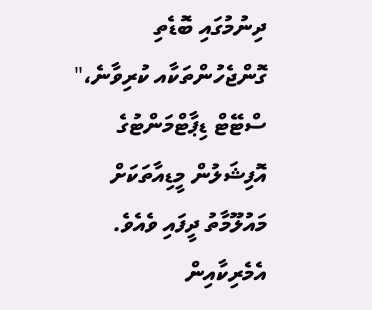ދިނުމުގައި ބޮޑެތި ގޮންޖެހުންތަކާއ ކުރިވާނެ،" ސްޓޭޓް ޑިޕާޓްމަންޓުގެ އޮފިޝަލުން މީޑިއާތަކަށް މައުލޫމާތު ދީފައި ވެއެވެ.
އެމެރިކާއިން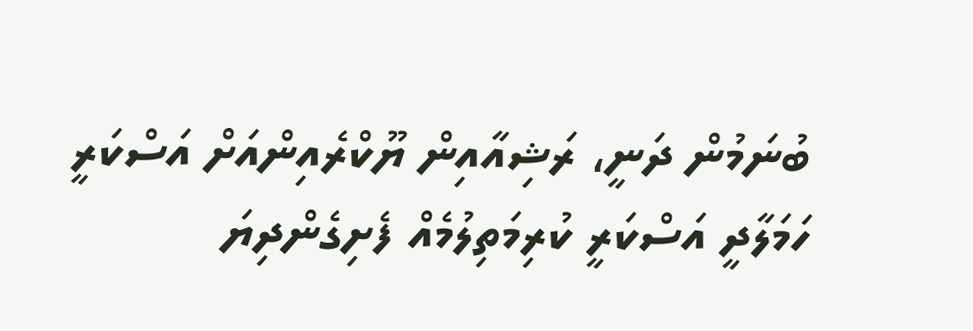ބުނަމުން ދަނީ، ރަޝިއާއިން ޔޫކްރެއިންއަށް އަސްކަރީ ހަމަލާދީ އަސްކަރީ ކުރިމަތިލުމެއް ފެށިގެންދިޔަ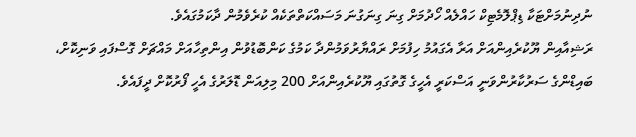ނުދިނުމަށްޓަކާ ޑިޕްލޮމެޓިކް ހައްލެއް ހޯދުމަށް ގިނަ ގިނަގުނަ މަސައްކަތްތަކެއް ކުރެވެމުން ދާކަމުގައެވެ.
ރަޝިއާއިން ޔޫކުރެއިންއަށް އަރާ އެގައުމު ހިފުމަށް ރައްޔާރުވަމުންދާ ކަމުގެ ކަންބޮޑުވުން އިންތިހާއަށް މައްޗަށް ގޮސްފައި ވަނިކޮށް، ބައިޑްންގެ ސަރުކާރުންވަނީ އަސްކަރީ އެހީގެ ގޮތުގައި ޔޫކުރެއިންއަށް 200 މިލިއަން ޑޮލަރުގެ އެހީ ފޯރުކޮށް ދީފައެވެ.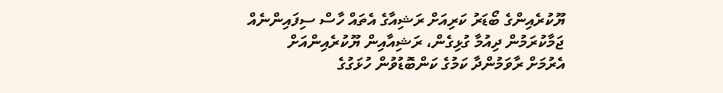ޔޫކުރެއިންގެ ބޯޑަރު ކަރިއަށް ރަޝިއާގެ އެތައް ހާސް ސިފައިންނެއް ޖަމާކުރަމުން ދިއުމާ ގުޅިގެން، ރަޝިއާއިން ޔޫކުރެއިންއަށް އެރުމަށް ރާވަމުންދާ ކަމުގެ ކަންބޮޑުވުން ހުޅަގުގެ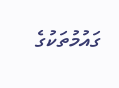ގައުމުތަކުގެ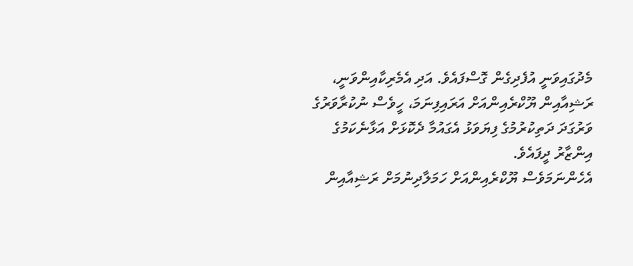މެދުގައިވަނީ އުފެދިގެން ގޮސްފައެވެ. އަދި އެމެރިކާއިންވަނީ، ރަޝިއާއިން ޔޫކްރެއިންއަށް އަރައިފިނަމަ، ހީވެސް ނުކުރާވަރުގެ ވަރުގަދަ ދަތިކުރުމުގެ ފިޔަވަޅު އެގައުމާ ދެކޮޅަށް އަޅާނެކަމުގެ އިންޒާރު ދީފައެވެ.
އެހެންނަމަވެސް ޔޫކްރެއިންއަށް ހަމަލާދިނުމަށް ރަޝިއާއިން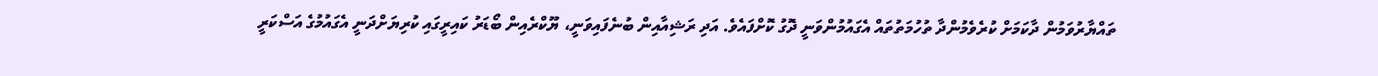ތައްޔާރުވަމުން ދާކަމަށް ކުރެވެމުންދާ ތުހުމަތުތައް އެގައުމުންވަނީ ދޮގު ކޮށްފައެވެ. އަދި ރަޝިއާއިން ބުނެފައިވަނީ، ޔޫކްރެއިން ބޯޑަރު ކައިރީގައި ކުރިޔަށްދަނީ އެގައުމުގެ އަސްކަރީ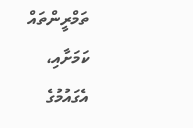ތަމްރީންތައް ކަމަށާއި، އެގައުމުގެ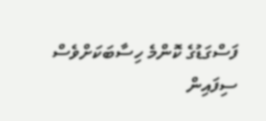ފަސްގަޑުގެ ކޮންމެ ހިސާބަކަށްވެސް ސިފައިން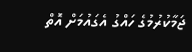ޖަމާކުރުމުގެ ހައްގު އެގައުމަށް އޮތް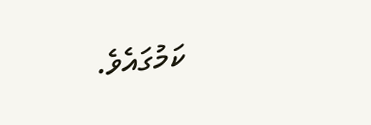ކަމުގައެވެ.